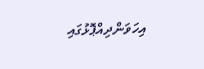އިހަވަންދިއްޕޮޅުގައި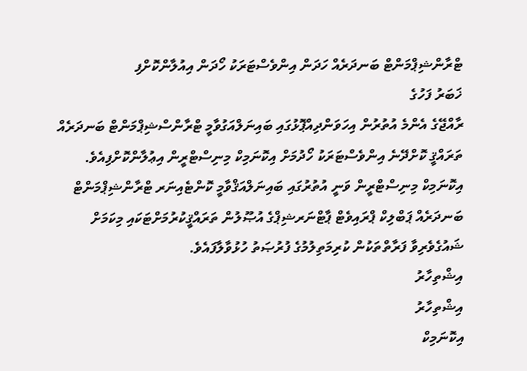ޓްރާންޝިޕްމަންޓް ބަނދަރެއް ހަދަން އިންވެސްޓަރަކު ހޯދަން އިއުލާންކޮށްފި
ޚަބަރު ފަހުގެ
ރާއްޖޭގެ އެންމެ އުތުރުން އިހަވަންދިއްޕޮޅުގައި ބައިނަލްއަގުވާމީ ޓްރާންސްޝިޕްމަންޓް ބަނދަރެއް ތަރައްޤީ ކޮށްދޭނެ އިންވެސްޓަރަކު ހޯދުމަށް އިކޮނަމިކް މިނިސްޓްރީން އިޢުލާންކޮށްފިއެވެ.
އިކޮނަމިކް މިނިސްޓްރީން ވަނީ އުތުރުގައި ބައިނަލްއަޤްވާމީ ކޮންޓެއިނަރ ޓްރާންޝިޕްމަންޓް ބަނދަރެއް ޕަބްލިކް ޕްރައިވެޓް ޕާޓްނަރޝިޕްގެ އުޞޫލުން ތަރައްޤީކުރުމަށްޓަކައި މިކަމަށް ޝައުގެވެރިވާ ފަރާތްތަކުން ކުރިމަތިލުމުގެ ފުރުޞަތު ހުޅުވާލާފައެވެ.
އިޝްތިހާރު
އިޝްތިހާރު
އިކޮނަމިކް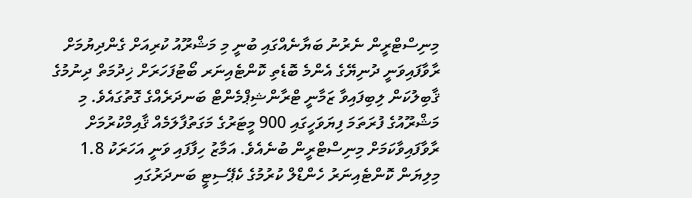މިނިސްޓްރީން ނެރުނު ބަޔާނެއްގައި ބުނީ މި މަޝްރޫއު ކުރިއަށް ގެންދިޔުމަށް ރާވާފައިވަނީ ދުނިޔޭގެ އެންމެ ބޮޑެތި ކޮންޓެއިނަރ ބޯޓުފަހަރަށް ޚިދުމަތް ދިނުމުގެ ޤާބިލުކަން ލިބިފައިވާ ޒަމާނީ ޓްރާންޝިޕްމެންޓް ބަނދަރެއްގެ ގޮތުގައެވެ. މި މަޝްރޫއުގެ ފުރަތަމަ ފިޔަވަހީގައި 900 މީޓަރުގެ މަގަތުފާލަމެއް ޤާއިމްކުރުމަށް ރާވާފައިވާކަމަށް މިނިސްޓްރީން ބުނެއެވެ. އަމާޒު ހިފާފައި ވަނީ އަހަރަކު 1.8 މިލިޔަން ކޮންޓެއިނަރު ހެންޑްލް ކުރުމުގެ ކެޕޭސިޓީ ބަނދަރުގައި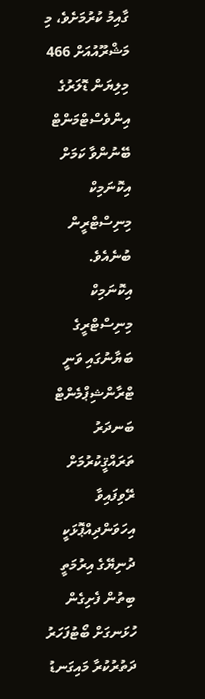ގާއިމު ކުރުމަށެވެ، މި މަޝްރޫއުއަށް 466 މިލިޔަން ޑޮލަރުގެ އިންވެސްޓްމަންޓް ބޭނުންވާ ކަމަށް އިކޮނަމިކް މިނިސްޓްރީން ބުނެއެވެ.
އިކޮނަމިކް މިނިސްޓްރީގެ ބަޔާނުގައި ވަނީ ޓްރާންޝިޕްމެންޓް ބަނދަރު ތަރައްޤީކުރުމަށް ރޭވިފައިވާ އިހަވަންދިއްޕޮޅަކީ ދުނިޔޭގެ އިރުމަތީ ބިތުން ފެށިގެން ހުޅަނގަށް ބޯޓުފަހަރު ދަތުރުކުރާ މައިގަނޑު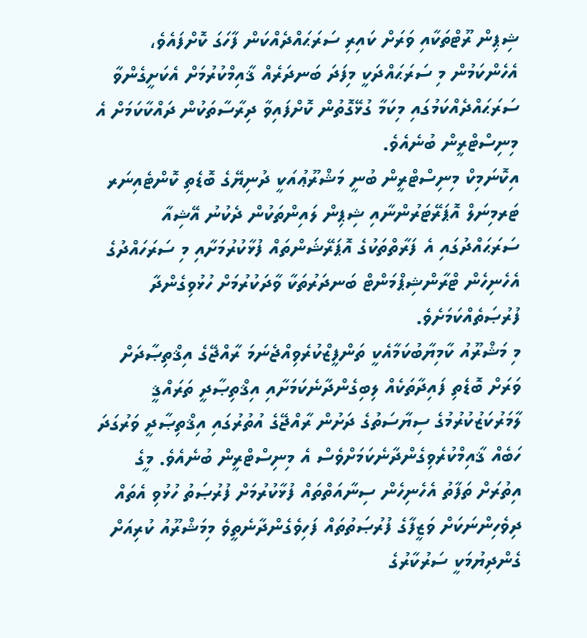ޝިޕިން ރޫޓްތަކާއި ވަރަށް ކައިރި ސަރަޙައްދެއްކަން ފާހަގަ ކޮށްފައެވެ،
އެހެންކަމުން މި ސަރަޙައްދަކީ މިފަދަ ބަނދަރެއް ޤާއިމްކުރުމަށް އެކަށީގެންވާ ސަރަޙައްދެއްކަމުގައި މިކަމާ ގުޅޭގޮތުން ކޮށްފައިވާ ދިރާސާތަކުން ދައްކާކަމަށް އެ މިނިސްޓްރީން ބުނެއެވެ.
އިކޮނަމިކް މިނިސްޓްރީން ބުނީ މަޝްރޫޢުއަކީ ދުނިޔޭގެ ބޮޑެތި ކޮންޓެއިނަރ ޓަރމިނަލް އޮޕަރޭޓަރުންނާއި ޝިޕިން ލައިންތަކުން ދެކުނު އޭޝިއާ ސަރަޙައްދުގައި އެ ފަރާތްތަކުގެ އޮޕަރޭޝަންތައް ފުޅާކުރުމަށާއި މި ސަރަހައްދުގެ އެހެނިހެން ޓްރާންޝިޕްމަންޓް ބަނދަރުތަކާ ވާދަކުރުމަށް ހުޅުވިގެންދާ ފުރުޞަތެއްކަމަށެވެ.
މި މަޝްރޫއު ކާމިޔާބުކަމާއެކީ ތަންފީޒްކުރެވިއްޖެނަމަ ރާއްޖޭގެ އިޤްތިޞާދަށް ވަރަށް ބޮޑެތި ފައިދާތަކެއް ލިބިގެންދާނެކަމަށާއި އިޤްތިޞާދީ ތަރައްޤީ ލާމަރުކަޒުކުރުމުގެ ސިޔާސަތުގެ ދަށުން ރާއްޖޭގެ އުތުރުގައި އިޤްތިޞާދީ ވަރުގަދަ ހަބެއް ޤާއިމްކުރެވިގެންދާނެކަމަށްވެސް އެ މިނިސްޓްރީން ބުނެއެވެ. މީގެ އިތުރަށް ތަފާތު އެހެނިހެން ސިނާއަތްތައް ފުޅާކުރުމަށް ފުރުޞަތު ހުޅުވި އެތައް ދިވެހިންނަކަށް ވަޒީފާގެ ފުރުޞަތުތައް ފަހިވެގެންދާނެތީވެ މިމަޝްރޫއު ކުރިއަށް ގެންދިޔުމަކީ ސަރުކާރުގެ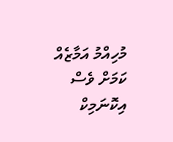މުހިއްމު އަމާޒެއް ކަމަށް ވެސް އިކޮނަމިކް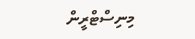މިނިސްޓްރީން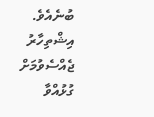ބުނެއެވެ.
އިޝްތިހާރު ޖެއްސެވުމަށް ގުޅުއްވާ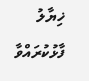ޚިޔާލު ފާޅުކުރައްވާ